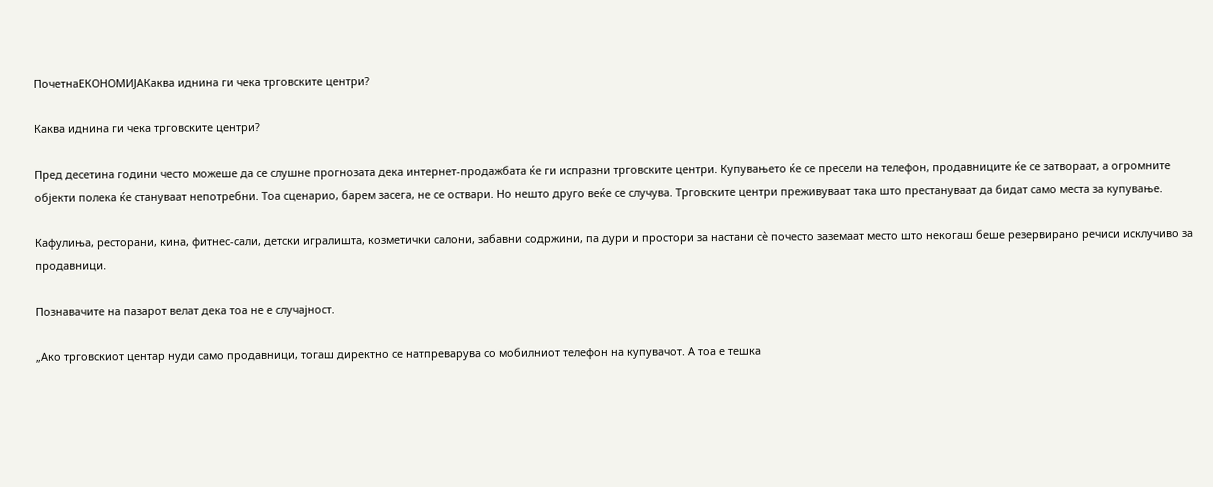ПочетнаЕКОНОМИЈАКаква иднина ги чека трговските центри?

Каква иднина ги чека трговските центри?

Пред десетина години често можеше да се слушне прогнозата дека интернет-продажбата ќе ги испразни трговските центри. Купувањето ќе се пресели на телефон, продавниците ќе се затвораат, а огромните објекти полека ќе стануваат непотребни. Тоа сценарио, барем засега, не се оствари. Но нешто друго веќе се случува. Трговските центри преживуваат така што престануваат да бидат само места за купување.

Кафулиња, ресторани, кина, фитнес-сали, детски игралишта, козметички салони, забавни содржини, па дури и простори за настани сè почесто заземаат место што некогаш беше резервирано речиси исклучиво за продавници.

Познавачите на пазарот велат дека тоа не е случајност.

„Ако трговскиот центар нуди само продавници, тогаш директно се натпреварува со мобилниот телефон на купувачот. А тоа е тешка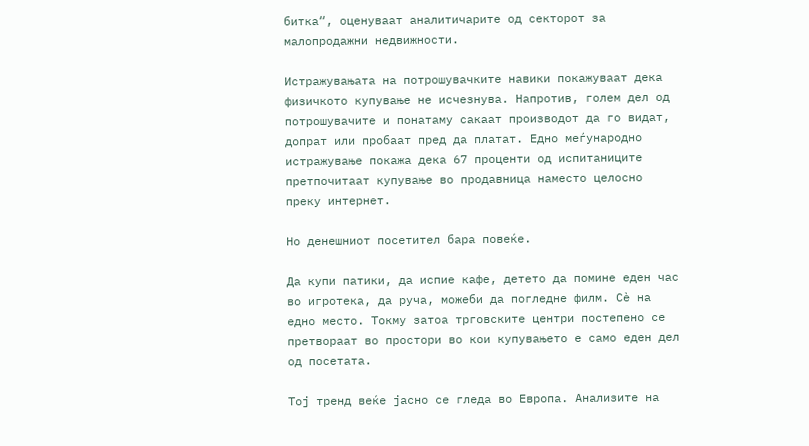битка“, оценуваат аналитичарите од секторот за малопродажни недвижности.

Истражувањата на потрошувачките навики покажуваат дека физичкото купување не исчезнува. Напротив, голем дел од потрошувачите и понатаму сакаат производот да го видат, допрат или пробаат пред да платат. Едно меѓународно истражување покажа дека 67 проценти од испитаниците претпочитаат купување во продавница наместо целосно преку интернет.

Но денешниот посетител бара повеќе.

Да купи патики, да испие кафе, детето да помине еден час во игротека, да руча, можеби да погледне филм. Сè на едно место. Токму затоа трговските центри постепено се претвораат во простори во кои купувањето е само еден дел од посетата.

Тој тренд веќе јасно се гледа во Европа. Анализите на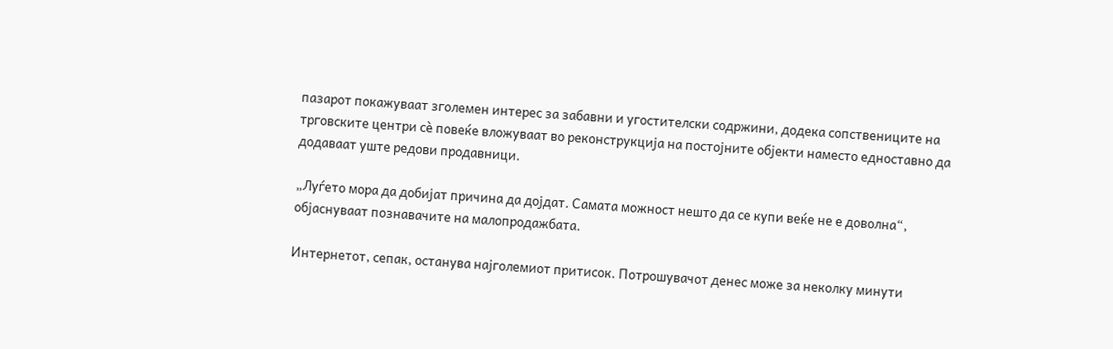пазарот покажуваат зголемен интерес за забавни и угостителски содржини, додека сопствениците на трговските центри сè повеќе вложуваат во реконструкција на постојните објекти наместо едноставно да додаваат уште редови продавници.

„Луѓето мора да добијат причина да дојдат. Самата можност нешто да се купи веќе не е доволна“, објаснуваат познавачите на малопродажбата.

Интернетот, сепак, останува најголемиот притисок. Потрошувачот денес може за неколку минути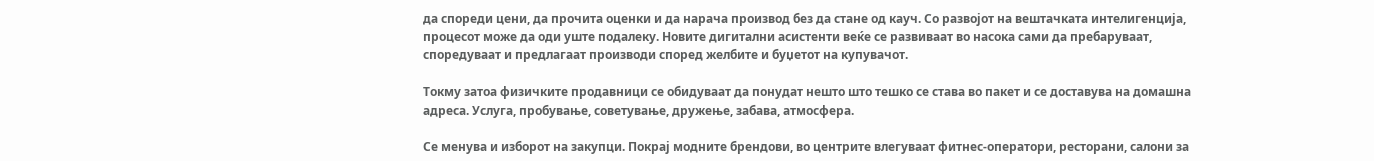да спореди цени, да прочита оценки и да нарача производ без да стане од кауч. Со развојот на вештачката интелигенција, процесот може да оди уште подалеку. Новите дигитални асистенти веќе се развиваат во насока сами да пребаруваат, споредуваат и предлагаат производи според желбите и буџетот на купувачот.

Токму затоа физичките продавници се обидуваат да понудат нешто што тешко се става во пакет и се доставува на домашна адреса. Услуга, пробување, советување, дружење, забава, атмосфера.

Се менува и изборот на закупци. Покрај модните брендови, во центрите влегуваат фитнес-оператори, ресторани, салони за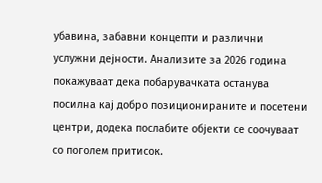убавина, забавни концепти и различни услужни дејности. Анализите за 2026 година покажуваат дека побарувачката останува посилна кај добро позиционираните и посетени центри, додека послабите објекти се соочуваат со поголем притисок.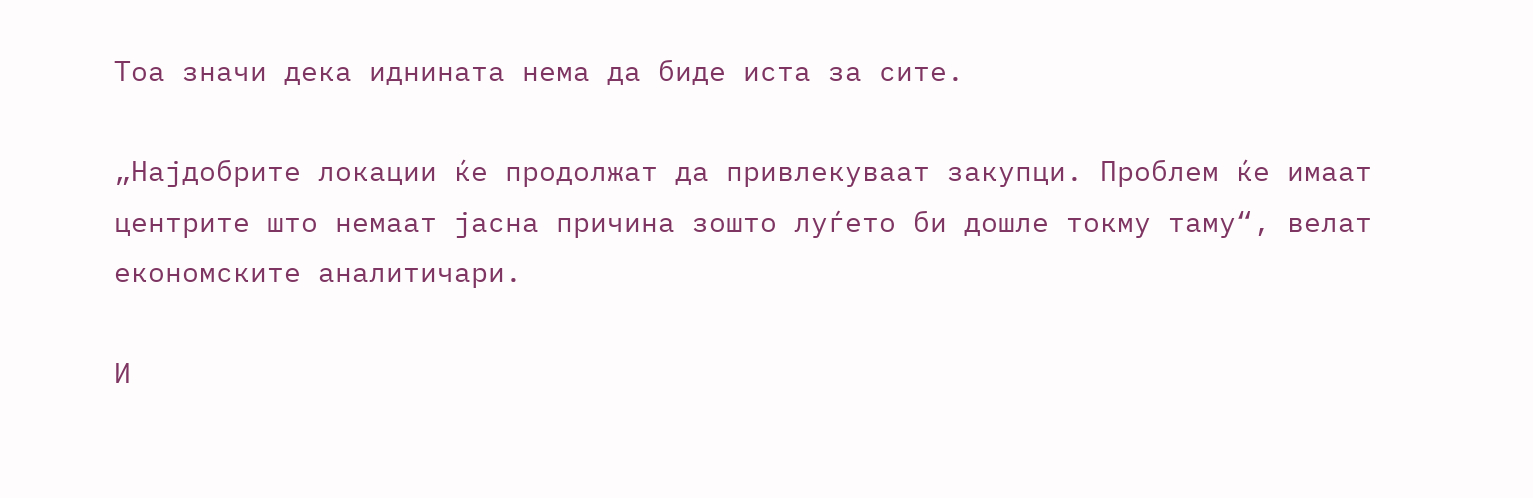Тоа значи дека иднината нема да биде иста за сите.

„Најдобрите локации ќе продолжат да привлекуваат закупци. Проблем ќе имаат центрите што немаат јасна причина зошто луѓето би дошле токму таму“, велат економските аналитичари.

И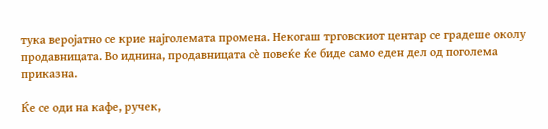тука веројатно се крие најголемата промена. Некогаш трговскиот центар се градеше околу продавницата. Во иднина, продавницата сè повеќе ќе биде само еден дел од поголема приказна.

Ќе се оди на кафе, ручек,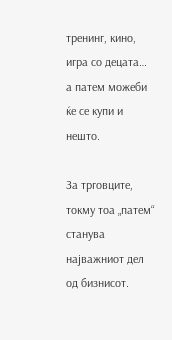тренинг, кино, игра со децата… а патем можеби ќе се купи и нешто.

За трговците, токму тоа „патeм“ станува најважниот дел од бизнисот.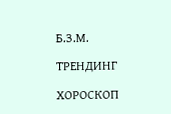Б.З.М.

ТРЕНДИНГ

ХОРОСКОП